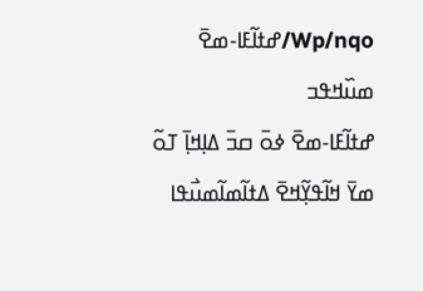Wp/nqo/ߝߙߊ߬ߓߊ-ߘߐ߫
ߘߎ߰ߞߟߏ
ߝߙߊ߬ߓߊ-ߘߐ߫ ߦߋ߫ ߛߏ߫ ߡߊ߲ߞߊ߲߫ ߠߋ߬ ߘߌ߫ ߞߊ߬ߟߌ߲߬ߞߐ߫ ߡߙߊ߬ߘߊ߬ߘߎ߯ߟߊ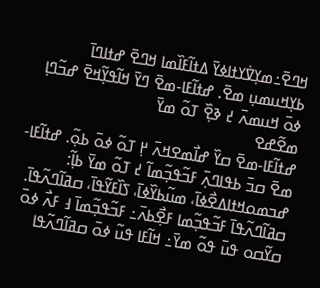ߞߣߐ߫߸ߘߌ߲ߜ߭ߌߙߊߦߌ߫ ߡߙߊ߬ߓߊ߰ߘߊ ߞߣߐ߫ ߝߙߊߣߊ߫ ߕߌ߲ߞߎߘߎ߲ ߘߐ߫. ߝߙߊ߬ߓߊ-ߘߐ߫ ߣߌ߫ ߞߊ߬ߟߌ߲߬ߞߐ߫ ߝߏ߬ߣߊ߲ ߦߋ߫ ߞߎߘߍ߫ ߄ ߢߐ߲߰ ߠߋ߬ ߘߌ߫
ߘߐ߬ߝߐ
ߝߙߊ߬ߓߊ-ߘߐ߫ ߛߌ߰ ߝߊ߯ߘߐߞߍ߫ ߂߲ ߠߋ߬ ߦߋ߫ ߕߋ߲߬. ߝߙߊ߬ߓߊ-ߘߐ߫ ߛߏ߫ ߕߟߊߣߍ߲߫ ߓߏ߬ߟߏ߲߬ߘߊ߬ ߄ ߠߋ߬ ߘߌ߫ ߕߊ߲߬: ߝߏߘߋߞߙߊߡߐ߯ߦߊ߫، ߘߎ߬ߕߌ߰ߦߊ߫، ߖߊ߰ߓߌ߬ߟߊ߫، ߛߥߊ߬ߣߍ߬ߟߊ߫. ߛߥߊ߬ߣߍ߬ߟߊ߫ ߓߏ߬ߟߏ߲߬ߘߊ ߓߐ߲߯ߕߍ߫߸ ߓߏ߬ߟߏ߲߬ߘߊ߫ ߃ ߓߍ߯ ߦߋ߫ ߛߌ߬ߛߋ ߟߎ߫ ߟߋ߬ ߘߌ߫߸ ߞߊ߬ߓߊ ߟߎ߬ ߦߋ߫ ߛߥߊ߬ߣߍ߬ߟߊ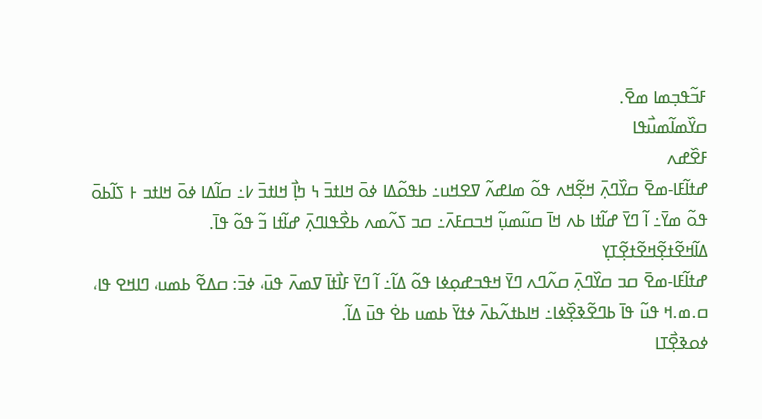ߓߏ߬ߟߏ߲ߘߊ ߘߐ߫.
ߛߌ߰ߘߊ߬ߘߎ߯ߟߊ
ߓߐ߰ߝߍ
ߝߙߊ߬ߓߊ-ߘߐ߫ ߛߌ߰ߣߍ߲߫ ߞߐ߲߬ߞߍ ߟߋ߬ ߘߊߝߍ߬ ߜߐߞߎ߸ ߕߟߋ߬ߡߊ ߦߋ߫ ߞߊߙߏ߫ ߆ ߤߊ߲߯ ߞߊߙߏ߫ ߇߸ ߛߊ߬ߡߊ ߦߋ߫ ߞߊߙߏ ߅ ߖߊ߬ߕߋ߫ ߟߋ߬ ߘߌ߫߸ ߊ߬ ߣߌ߫ ߝߊ߬ߙߊ ߕߍ ߞߊ߫ ߛߎ߬ߘߎ߲߬ ߞߏߛߓߍ߫߸ ߛߏ ߖߍ߬ߘߍ ߕߐ߯ߟߊߣߍ߲߫ ߝߊ߬ߙߊ ߏ߬ ߟߋ߬ ߟߊ߫.
ߡߊ߬ߞߐ߬ߙߐ߲߬ߞߐ߬ߙߐ߲߬ߠߌ߲
ߝߙߊ߬ߓߊ-ߘߐ߫ ߛߏ ߛߌ߰ߣߍ߲߫ ߛߍ߬ߣߍ ߣߌ߫ ߞߟߏߝߋ߲ߦߊ ߟߋ߬ ߡߊ߬߸ ߊ߬ ߣߌ߫ ߓߊ߯ߙߊ߫ ߜߘߍ߫ ߟߎ߫، ߦߏ߫: ߛߡߐ߬ ߕߘߎ، ߣߊߞߐ ߟߊ، ߛ.ߘ.ߞ ߟߎ߬ ߟߊ߫ ߕߣߐ߬ߢߐ߲߰ߦߊ߸ ߞߊߕߙߍ߬ߕߍ߫ ߦߙߌ߫ ߕߘߎ ߕߐ߭ ߟߎ߫ ߡߊ߬.
ߦߋߢߐ߲߯ߠߊ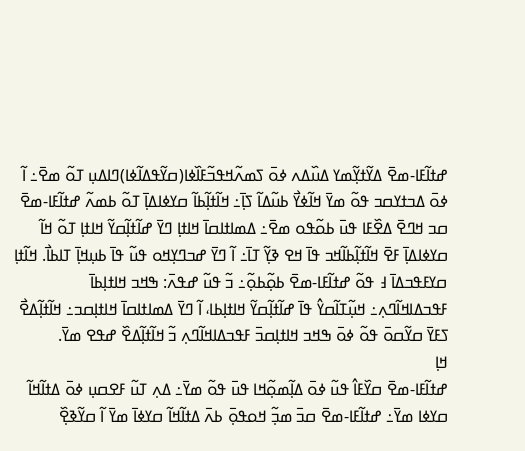ߝߙߊ߬ߓߊ-ߘߐ߫ ߡߌ߬ߙߌ߲߬ߘߌ ߡߎ߰ߡߍ ߦߋ߫ ߖߘߍ߬ߞߟߏ߬ߓߊ߰ߦߊ(ߛߌ߬ߟߡߊ߬ߦߊ)ߣߊߡߎ߲ ߠߋ߬ ߘߐ߫߸ ߊ߬ ߦߋ߫ ߡߏߙߌߛߏ ߟߋ߬ ߘߌ߫ ߞߊ߬ߦߌ߯ ߕߎ߬ߡߊ߬ ߖߊ߲߫߸ ߞߊ߬ߙߊ߲߬ߕߊ߬ ߛߌߦߊߡߊ߲߫ ߠߋ߬ ߕߘߍ߬ ߝߙߊ߬ߓߊ-ߘߐ߫ ߛߏ ߞߣߐ߫ ߡߐ߰ߓߊ ߟߎ߫ ߕߋ߬ߟߋ ߘߐ߫߸ ߡߘߊߙߊߛߊ߫ ߞߊߙߊ߲ ߣߌ߫ ߝߊ߬ߙߊ߲߬ߛߌ߬ ߞߊߙߊ߲ ߠߋ߬ ߞߊ߬ ߛߌߦߊߡߊ߲߫ ߓߐ߫ ߞߊ߬ߙߊ߲߬ߕߊ߬ߞߏ ߟߊ߫ ߞߐ ߢߌ߲߬ ߠߊ߫߸ ߊ߬ ߣߌ߫ ߝߏߣߌ߲ߞߋ ߟߎ߬ ߟߊ߫ ߕߎ߲ߞߊ߲߫ ߠߊߕߊ߯. ߞߊ߬ߙߊ߲ ߛߌߓߟߏߡߊ߫ ߃ ߟߋ߬ ߝߙߊ߬ߓߊ-ߘߐ߫ ߕߋ߲߬ߕߋ߲߬߸ ߏ߬ ߟߎ߬ ߝߟߍ߫: ߒߞߏ ߞߊߙߊ߲ߕߊ߫ ߓߟߏߡߊߞߊ߬ߣߍ߲߸ ߞߎ߲߬ߠߊ߬ߛߌ߮ ߟߊ߫ ߝߊ߬ߙߊ߲߬ߛߌ߬ ߞߊߙߊ߲ߕߊ، ߊ߬ ߣߌ߫ ߡߘߊߙߊߛߊ߫ ߞߊߙߊ߲ߛߏ߸ ߞߊ߬ߙߊ߲߬ߡߐ߯ ߖߓߌ߫ ߛߌ߬ߛߋ߫ ߟߋ߬ ߦߋ߫ ߒߞߏ ߞߊߙߊ߲ߛߏ߫ ߓߟߏߡߊߞߊ߬ߣߍ߲ ߏ߬ ߞߊ߬ߙߊ߲߬ߡߐ߰ ߝߟߐ ߘߌ߫.
ߞߊ߲
ߝߙߊ߬ߓߊ-ߘߐ߫ ߛߌ߰ߓߊ߮ ߟߎ߬ ߦߋ߫ ߡߊ߲߬ߘߋ߲߬ߞߊ ߟߎ߫ ߟߋ߬ ߘߌ߫߸ ߡߍ߲ ߠߎ߬ ߓߐߛߎ߲ ߦߋ߫ ߡߙߊ߬ߞߊ߬ ߛߌߦߊ ߘߌ߫߸ ߝߙߊ߬ߓߊ-ߘߐ߫ ߛߏ߫ ߘߏ߲߬ ߞߋߟߋ߲߫ ߕߍ߫ ߡߙߊ߬ߞߊ߬ ߛߌߦߊ߫ ߘߌ߫ ߊ߬ ߛߌ߬ߢߐ߲߰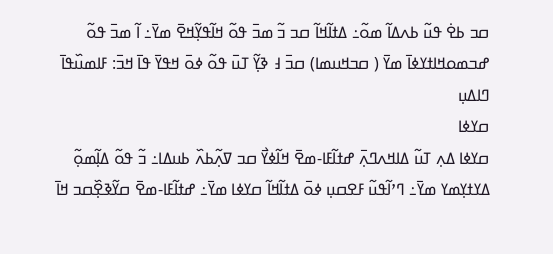ߛߏ ߕߐ߭ ߟߎ߬ ߕߍߡߊ߬ ߘߋ߬߸ ߡߙߊ߬ߞߊ߬ ߛߏ ߏ߬ ߘߏ߫ ߟߋ߬ ߞߊ߬ߟߌ߲߬ߞߐ߫ ߘߌ߫߸ ߊ߬ ߘߏ߫ ߟߋ߬ ߝߏߘߋߞߊߙߌߦߊ߫ ߘߌ߫ ( ߛߏߞߎߘߊ) ߛߏ߫ ߃ ߢߌ߲߬ ߠߎ߫ ߟߋ߬ ߦߋ߫ ߞߟߌ߫ ߟߊ߫ ߞߏ߫: ߓߊߘߎ߰ߟߊ߫
ߣߊߡߎ߲
ߛߌߦߊ
ߛߌߦߊ ߡߍ߲ ߠߎ߬ ߡߊߞߍߣߍ߲߫ ߝߙߊ߬ߓߊ-ߘߐ߫ ߞߊ߬ߦߌ߯ ߛߏ ߜߍ߲߬ߕߍ߰ ߕߎߡߊ߸ ߏ߬ ߟߋ߬ ߡߊ߲߬ߘߋ߲߬ ߡߌߙߌ߲ߘߌ ߘߌ߫߸ ߣߴߊ߬ߟߎ߬ ߓߐߛߎ߲ ߦߋ߫ ߡߙߊ߬ߞߊ߬ ߛߌߦߊ ߘߌ߫߸ ߝߙߊ߬ߓߊ-ߘߐ߫ ߛߌ߬ߢߐ߲߰ߛߏ ߞߊ߫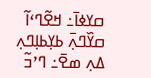ߛߌߦߊ߫߸ ߞߐ߬ߣߵߊ߬ ߛߌ߰ߣߍ߲߫ ߕߌ߲ߕߊ߲ߣߍ߲ ߡߍ߲ ߘߐ߫߸ ߣߴߏ߬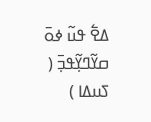ߡߐ߱ ߟߎ߬ ߦߋ߫ ߛߌ߬ߣߌ߲߬ߟߏ߲߫ ( ߖߎߡߊ )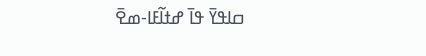ߛߊߟߌ߫ ߟߊ߫ ߝߙߊ߬ߓߊ-ߘߐ߫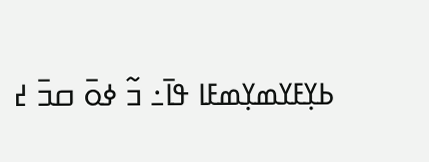ߕߌ߲ߓߌߘߌ߲ߘߓߊ ߟߊ߫߸ ߏ߬ ߦߋ߫ ߛߏ߫ ߄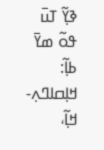ߢߌ߲߬ ߠߎ߫ ߟߋ߬ ߘߌ߫ ߕߊ߲߬: ߞߊ߲ߛߊߣߍ߲-ߞߊ߲߬،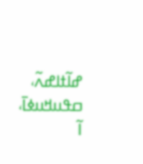ߝߊ߬ߙߊߝߍ߬، ߛߟߎߞߎߦߊ߫، ߊ߬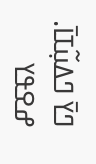ߣߌ߫ ߣߡߎ߲߬ߠߊ߫.
ߝߐߟߌ